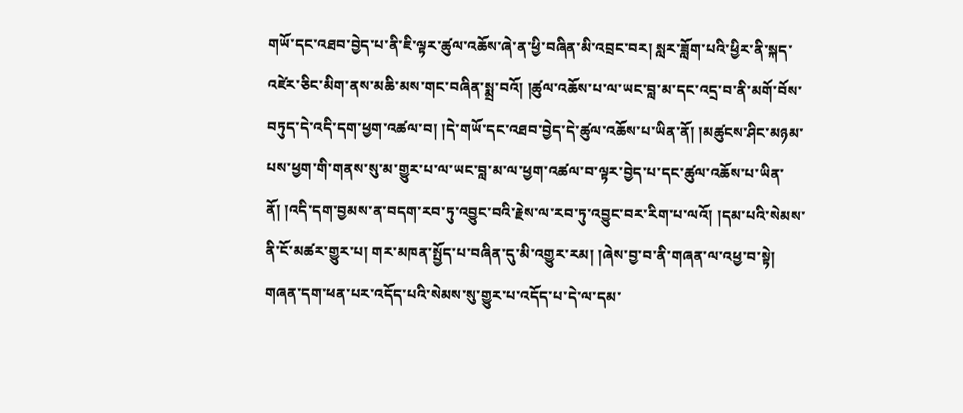གཡོ་དང་འཐབ་བྱེད་པ་ནི་ཇི་ལྟར་ཚུལ་འཆོས་ཞེ་ན་ཕྱི་བཞིན་མི་འབྲང་བར། སླར་ཟློག་པའི་ཕྱིར་ནི་སྐད་འཛེར་ཅིང་མིག་ནས་མཆི་མས་གང་བཞིན་སྨྲ་བའོ། །ཚུལ་འཆོས་པ་ལ་ཡང་བླ་མ་དང་འདྲ་བ་ནི་མགོ་བོས་བཏུད་དེ་འདི་དག་ཕྱག་འཚལ་བ། །དེ་གཡོ་དང་འཐབ་བྱེད་དེ་ཚུལ་འཆོས་པ་ཡིན་ནོ། །མཚུངས་ཤིང་མཉམ་པས་ཕྱག་གི་གནས་སུ་མ་གྱུར་པ་ལ་ཡང་བླ་མ་ལ་ཕྱག་འཚལ་བ་ལྟར་བྱེད་པ་དང་ཚུལ་འཆོས་པ་ཡིན་ནོ། །འདི་དག་བྱམས་ན་བདག་རབ་ཏུ་འབྱུང་བའི་རྗེས་ལ་རབ་ཏུ་འབྱུང་བར་རིག་པ་ལའོ། །དམ་པའི་སེམས་ནི་ངོ་མཚར་གྱུར་པ། གར་མཁན་སྤྱོད་པ་བཞིན་དུ་མི་འགྱུར་རམ། །ཞེས་བྱ་བ་ནི་གཞན་ལ་འཕྱ་བ་སྟེ། གཞན་དག་ཕན་པར་འདོད་པའི་སེམས་སུ་གྱུར་པ་འདོད་པ་དེ་ལ་དམ་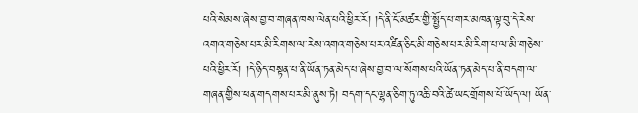པའི་སེམས་ཞེས་བྱ་བ་གཞན་ཁས་ལེན་པའི་ཕྱིར་རོ། །དེ་ནི་ངོ་མཚར་གྱི་སྤྱོད་པ་གར་མཁན་ལྟ་བུ་དེ་རེས་འགའ་གཅེས་པར་མི་རིགས་ལ་རེས་འགའ་གཅེས་པར་འཛིན་ཅིང་མི་གཅེས་པར་མི་རིག་པ་ལ་མི་གཅེས་པའི་ཕྱིར་རོ། །དེ་ཉིད་བསྟན་པ་ནི་ཡོན་ཏན་མེད་པ་ཞེས་བྱ་བ་ལ་སོགས་པའི་ཡོན་ཏན་མེད་པ་ནི་བདག་ལ་གཞན་གྱིས་ཕན་གདགས་པར་མི་ནུས་ཏེ། བདག་དང་ལྷན་ཅིག་ཏུ་འཆི་བའི་ཚེ་ཡང་གྲོགས་པོ་ཡོད་ལ། ཡོན་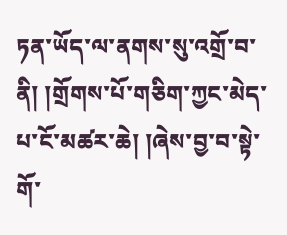ཏན་ཡོད་ལ་ནགས་སུ་འགྲོ་བ་ནི། །གྲོགས་པོ་གཅིག་ཀྱང་མེད་པ་ངོ་མཚར་ཆེ། །ཞེས་བྱ་བ་སྟེ་གོ་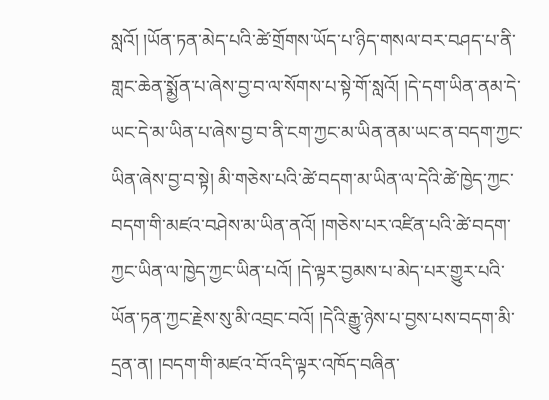སླའོ། །ཡོན་ཏན་མེད་པའི་ཚེ་གྲོགས་ཡོད་པ་ཉིད་གསལ་བར་བཤད་པ་ནི་གླང་ཆེན་སྨྱོན་པ་ཞེས་བྱ་བ་ལ་སོགས་པ་སྟེ་གོ་སླའོ། །དེ་དག་ཡིན་ནམ་དེ་ཡང་དེ་མ་ཡིན་པ་ཞེས་བྱ་བ་ནི་ངག་ཀྱང་མ་ཡིན་ནམ་ཡང་ན་བདག་ཀྱང་ཡིན་ཞེས་བྱ་བ་སྟེ། མི་གཅེས་པའི་ཚེ་བདག་མ་ཡིན་ལ་དེའི་ཚེ་ཁྱེད་ཀྱང་བདག་གི་མཛའ་བཤེས་མ་ཡིན་ནའོ། །གཅེས་པར་འཛིན་པའི་ཚེ་བདག་ཀྱང་ཡིན་ལ་ཁྱེད་ཀྱང་ཡིན་པའོ། །དེ་ལྟར་བྱམས་པ་མེད་པར་གྱུར་པའི་ཡོན་ཏན་ཀྱང་རྗེས་སུ་མི་འབྲང་བའོ། །དེའི་རྒྱུ་ཉེས་པ་བྱས་པས་བདག་མི་དྲན་ན། །བདག་གི་མཛའ་བོ་འདི་ལྟར་འཁོད་བཞིན་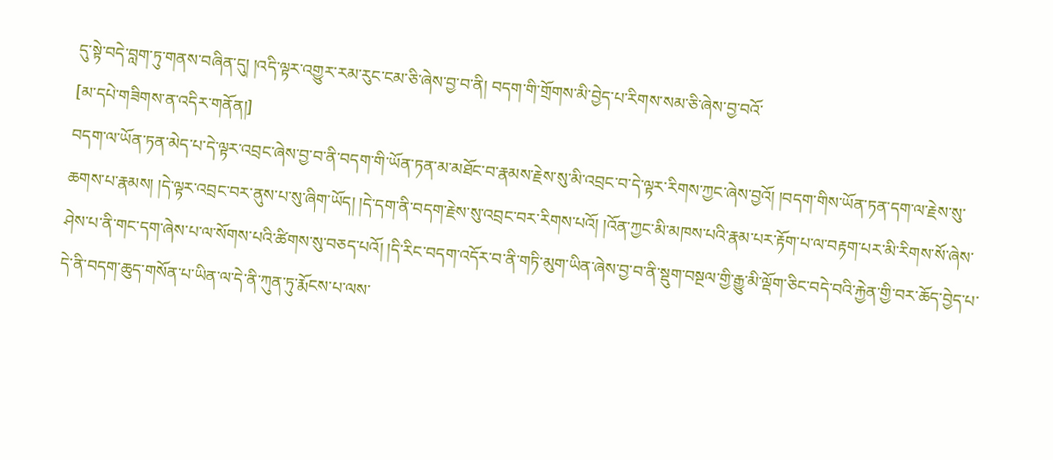དུ་སྟེ་བདེ་བླག་ཏུ་གནས་བཞིན་དུ། །འདི་ལྟར་འགྱུར་རམ་རུང་ངམ་ཅི་ཞེས་བྱ་བ་ནི། བདག་གི་གྲོགས་མི་བྱེད་པ་རིགས་སམ་ཅི་ཞེས་བྱ་བའོ་
[མ་དཔེ་གཟིགས་ན་འདིར་གནོན།]
བདག་ལ་ཡོན་ཏན་མེད་པ་དེ་ལྟར་འབྲང་ཞེས་བྱ་བ་ནི་བདག་གི་ཡོན་ཏན་མ་མཐོང་བ་རྣམས་རྗེས་སུ་མི་འབྲང་བ་དེ་ལྟར་རིགས་ཀྱང་ཞེས་བྱའོ། །བདག་གིས་ཡོན་ཏན་དག་ལ་རྗེས་སུ་ཆགས་པ་རྣམས། །དེ་ལྟར་འབྲང་བར་ནུས་པ་སུ་ཞིག་ཡོད། །དེ་དག་ནི་བདག་རྗེས་སུ་འབྲང་བར་རིགས་པའོ། །འོན་ཀྱང་མི་མཁས་པའི་རྣམ་པར་རྟོག་པ་ལ་བརྟག་པར་མི་རིགས་སོ་ཞེས་ཤེས་པ་ནི་གང་དག་ཞེས་པ་ལ་སོགས་པའི་ཚིགས་སུ་བཅད་པའོ། །དི་རིང་བདག་འདོར་བ་ནི་གཏི་མུག་ཡིན་ཞེས་བྱ་བ་ནི་སྡུག་བསྔལ་གྱི་རྒྱུ་མི་ལྡོག་ཅིང་བདེ་བའི་རྐྱེན་གྱི་བར་ཆོད་བྱེད་པ་དེ་ནི་བདག་ཆུད་གསོན་པ་ཡིན་ལ་དེ་ནི་ཀུན་ཏུ་རྨོངས་པ་ལས་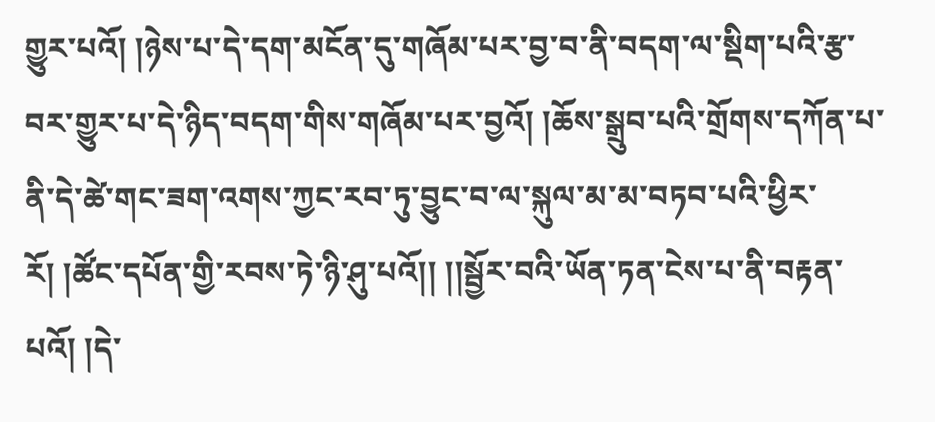གྱུར་པའོ། །ཉེས་པ་དེ་དག་མངོན་དུ་གཞོམ་པར་བྱ་བ་ནི་བདག་ལ་སྡིག་པའི་རྩ་བར་གྱུར་པ་དེ་ཉིད་བདག་གིས་གཞོམ་པར་བྱའོ། །ཆོས་སྒྲུབ་པའི་གྲོགས་དཀོན་པ་ནི་དེ་ཚེ་གང་ཟག་འགས་ཀྱང་རབ་ཏུ་བྱུང་བ་ལ་སྐུལ་མ་མ་བཏབ་པའི་ཕྱིར་རོ། །ཚོང་དཔོན་གྱི་རབས་ཏེ་ཉི་ཤུ་པའོ།། །།སྦྱོར་བའི་ཡོན་ཏན་ངེས་པ་ནི་བརྟན་པའོ། །དེ་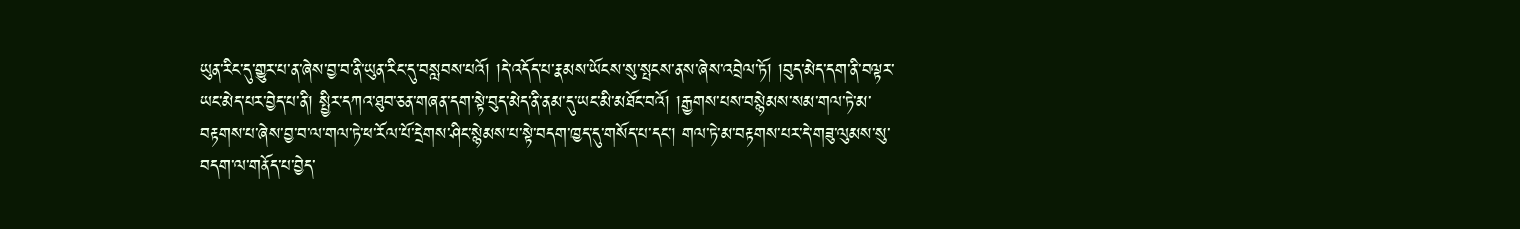ཡུན་རིང་དུ་གྱུར་པ་ན་ཞེས་བྱ་བ་ནི་ཡུན་རིང་དུ་བསླབས་པའོ། །དེ་འདོད་པ་རྣམས་ཡོངས་སུ་སྤངས་ནས་ཞེས་འབྲེལ་ཏོ། །བུད་མེད་དག་ནི་བལྟར་ཡང་མེད་པར་བྱེད་པ་ནི། སྤྱིར་དཀའ་ཐུབ་ཅན་གཞན་དག་སྟེ་བུད་མེད་ནི་ནམ་དུ་ཡང་མི་མཐོང་བའོ། །རྒྱགས་པས་བསྙེམས་སམ་གལ་ཏེ་མ་བརྟགས་པ་ཞེས་བྱ་བ་ལ་གལ་ཏེ་ཕ་རོལ་པོ་དྲེགས་ཤིང་སྙེམས་པ་སྟེ་བདག་ཁྱད་དུ་གསོད་པ་དང་། གལ་ཏེ་མ་བརྟགས་པར་དེ་གཟུ་ལུམས་སུ་བདག་ལ་གནོད་པ་བྱེད་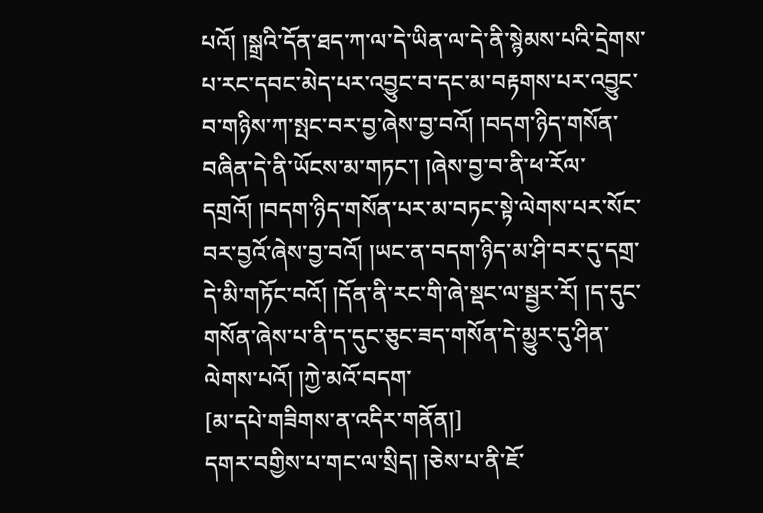པའོ། །སྒྲའི་དོན་ཐད་ཀ་ལ་དེ་ཡིན་ལ་དེ་ནི་སྙེམས་པའི་དྲེགས་པ་རང་དབང་མེད་པར་འབྱུང་བ་དང་མ་བརྟགས་པར་འབྱུང་བ་གཉིས་ཀ་སྤང་བར་བྱ་ཞེས་བྱ་བའོ། །བདག་ཉིད་གསོན་བཞིན་དེ་ནི་ཡོངས་མ་གཏང་། །ཞེས་བྱ་བ་ནི་ཕ་རོལ་དགྲའོ། །བདག་ཉིད་གསོན་པར་མ་བཏང་སྟེ་ལེགས་པར་སོང་བར་བྱའོ་ཞེས་བྱ་བའོ། །ཡང་ན་བདག་ཉིད་མ་ཤི་བར་དུ་དགྲ་དེ་མི་གཏོང་བའོ། །དོན་ནི་རང་གི་ཞེ་སྡང་ལ་སྦྱར་རོ། །ད་དུང་གསོན་ཞེས་པ་ནི་ད་དུང་ཅུང་ཟད་གསོན་དེ་མྱུར་དུ་ཤིན་ལེགས་པའོ། །ཀྱེ་མའོ་བདག་
[མ་དཔེ་གཟིགས་ན་འདིར་གནོན།]
དགར་བགྱིས་པ་གང་ལ་སྲིད། །ཅེས་པ་ནི་ཇོ་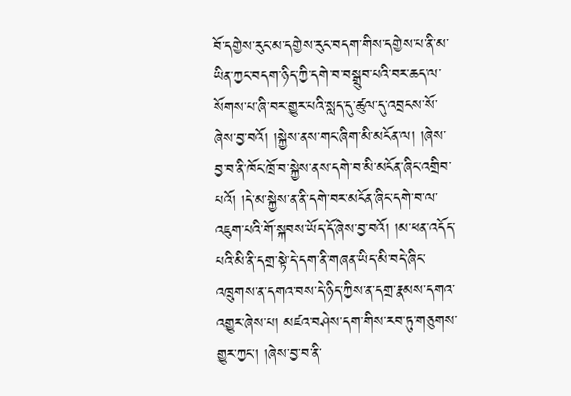བོ་དགྱེས་རུང་མ་དགྱེས་རུང་བདག་གིས་དགྱེས་པ་ནི་མ་ཡིན་ཀྱང་བདག་ཉིད་ཀྱི་དགེ་བ་བསྒྲུབ་པའི་བར་ཆད་ལ་སོགས་པ་ཞི་བར་གྱུར་པའི་སླད་དུ་ཚུལ་དུ་འབྲངས་སོ་ཞེས་བྱ་བའོ། །སྐྱེས་ནས་གང་ཞིག་མི་མངོན་ལ། །ཞེས་བྱ་བ་ནི་ཁོང་ཁྲོ་བ་སྐྱེས་ནས་དགེ་བ་མི་མངོན་ཞིང་འགྲིབ་པའོ། །དེ་མ་སྐྱེས་ན་ནི་དགེ་བར་མངོན་ཞིང་དགེ་བ་ལ་འཇུག་པའི་གོ་སྐབས་ཡོད་དོ་ཞེས་བྱ་བའོ། །མ་ཕན་འདོད་པའི་མི་ནི་དགྲ་སྟེ་དེ་དག་ནི་གཞན་ཡིད་མི་བདེ་ཞིང་འཁྲུགས་ན་དགའ་བས་དེ་ཉིད་ཀྱིས་ན་དགྲ་རྣམས་དགའ་འགྱུར་ཞེས་པ། མཛའ་བཤེས་དག་གིས་རབ་ཏུ་གཅུགས་གྱུར་ཀྱང་། །ཞེས་བྱ་བ་ནི་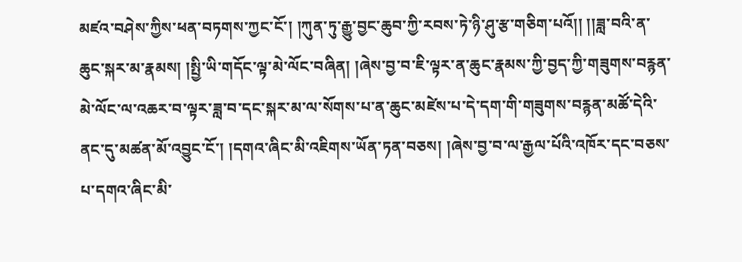མཛའ་བཤེས་ཀྱིས་ཕན་བཏགས་ཀྱང་ངོ་། །ཀུན་ཏུ་རྒྱུ་བྱང་ཆུབ་ཀྱི་རབས་ཏེ་ཉི་ཤུ་རྩ་གཅིག་པའོ།། །།ཟླ་བའི་ན་ཆུང་སྐར་མ་རྣམས། །སྤྱི་ཡི་གདོང་ལྟ་མེ་ལོང་བཞིན། །ཞེས་བྱ་བ་ཇི་ལྟར་ན་ཆུང་རྣམས་ཀྱི་བྱད་ཀྱི་གཟུགས་བརྙན་མེ་ལོང་ལ་འཆར་བ་ལྟར་ཟླ་བ་དང་སྐར་མ་ལ་སོགས་པ་ན་ཆུང་མཛེས་པ་དེ་དག་གི་གཟུགས་བརྙན་མཚོ་དེའི་ནང་དུ་མཚན་མོ་འབྱུང་ངོ་། །དགའ་ཞིང་མི་འཇིགས་ཡོན་ཏན་བཅས། །ཞེས་བྱ་བ་ལ་རྒྱལ་པོའི་འཁོར་དང་བཅས་པ་དགའ་ཞིང་མི་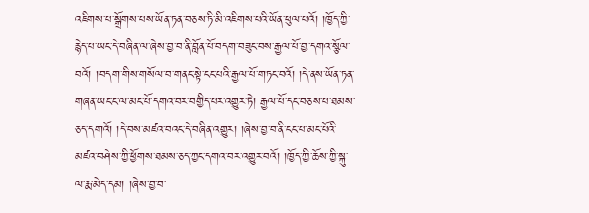འཇིགས་པ་སྒྲོགས་པས་ཡོན་ཏན་བཅས་ཏི་མི་འཇིགས་པའི་ཡོན་ཕུལ་པའོ། །ཁྱོད་ཀྱི་རྙེད་པ་ཡང་དེ་བཞིན་ལ་ཞེས་བྱ་བ་ནི་བློན་པོ་བདག་བཟུང་བས་རྒྱལ་པོ་བྱ་དགའ་སྩོལ་བའོ། །བདག་གིས་གསོལ་བ་གནང་སྟེ་ངང་པའི་རྒྱལ་པོ་གཏང་བའོ། །དེ་ནས་ཡོན་ཏན་གཞན་ཡང་ང་ལ་མང་པོ་དགའ་བར་བགྱིད་པར་འགྱུར་ཏེ། རྒྱལ་པོ་དང་བཅས་པ་ཐམས་ཅད་དགའོ། །དེ་བས་མཛའ་བའང་དེ་བཞིན་འགྱུར། །ཞེས་བྱ་བ་ནི་ངང་པ་མང་པོའི་མཛའ་བཤེས་ཀྱི་ཕྱོགས་ཐམས་ཅད་ཀྱང་དགའ་བར་འགྱུར་བའོ། །ཁྱོད་ཀྱི་ཆོས་ཀྱི་སྐུ་ལ་རྨ་མེད་དམ། །ཞེས་བྱ་བ་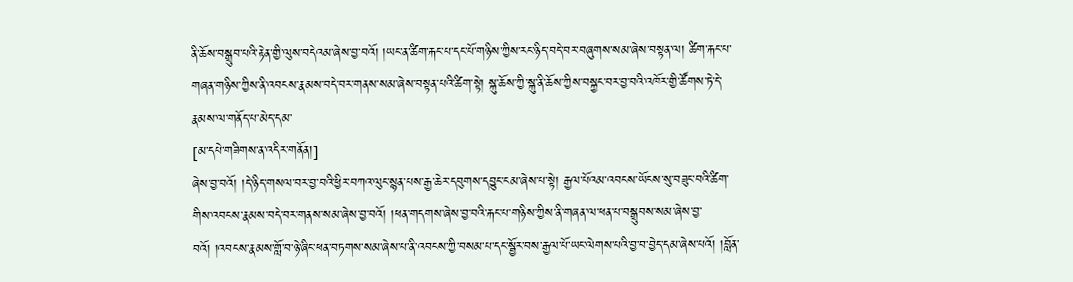ནི་ཆོས་བསྒྲུབ་པའི་རྟེན་གྱི་ལུས་བདེའམ་ཞེས་བྱ་བའོ། །ཡང་ན་ཚིག་རྐང་པ་དང་པོ་གཉིས་ཀྱིས་རང་ཉིད་བདེ་བར་བཞུགས་སམ་ཞེས་བསྟན་ལ། ཚིག་རྐང་པ་གཞན་གཉིས་ཀྱིས་ནི་འབངས་རྣམས་བདེ་བར་གནས་སམ་ཞེས་བསྟན་པའི་ཚིག་སྟེ། སྐུ་ཆོས་ཀྱི་སྐུ་ནི་ཆོས་ཀྱིས་བསྐྱང་བར་བྱ་བའི་འཁོར་གྱི་ཚོགས་ཏེ་དེ་རྣམས་ལ་གནོད་པ་མེད་དམ་
[མ་དཔེ་གཟིགས་ན་འདིར་གནོན།]
ཞེས་བྱ་བའོ། །དེ་ཉིད་གསལ་བར་བྱ་བའི་ཕྱིར་བཀའ་ལུང་སྙན་པས་རྒྱ་ཆེར་དབུགས་དབྱུང་ངམ་ཞེས་པ་སྟེ། རྒྱལ་པོའམ་འབངས་ཡོངས་སུ་བཟུང་བའི་ཚིག་གིས་འབངས་རྣམས་བདེ་བར་གནས་སམ་ཞེས་བྱ་བའོ། །ཕན་གདགས་ཞེས་བྱ་བའི་རྐང་པ་གཉིས་ཀྱིས་ནི་གཞན་ལ་ཕན་པ་བསྒྲུབས་སམ་ཞེས་བྱ་བའོ། །འབངས་རྣམས་གློ་བ་ཉེ་ཞིང་ཕན་བཏགས་སམ་ཞེས་པ་ནི་འབངས་ཀྱི་བསམ་པ་དང་སྦྱོར་བས་རྒྱལ་པོ་ཡང་ལེགས་པའི་བྱ་བ་བྱེད་དམ་ཞེས་པའོ། །བློན་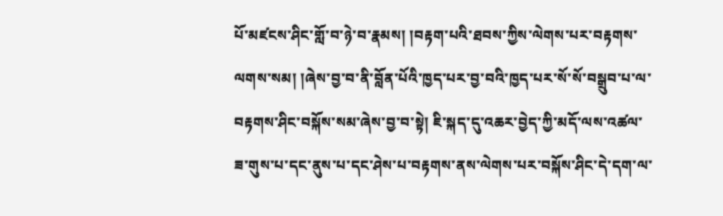པོ་མཛངས་ཤིང་གློ་བ་ཉེ་བ་རྣམས། །བརྟག་པའི་ཐབས་ཀྱིས་ལེགས་པར་བརྟགས་ལགས་སམ། །ཞེས་བྱ་བ་ནི་བློན་པོའི་ཁྱད་པར་བྱ་བའི་ཁྱད་པར་སོ་སོ་བསྒྲུབ་པ་ལ་བརྟགས་ཤིང་བསྐོས་སམ་ཞེས་བྱ་བ་སྟེ། ཇི་སྐད་དུ་འཆར་བྱེད་ཀྱི་མདོ་ལས་འཚལ་ཟ་གུས་པ་དང་ནུས་པ་དང་ཤེས་པ་བརྟགས་ནས་ལེགས་པར་བསྐོས་ཤིང་དེ་དག་ལ་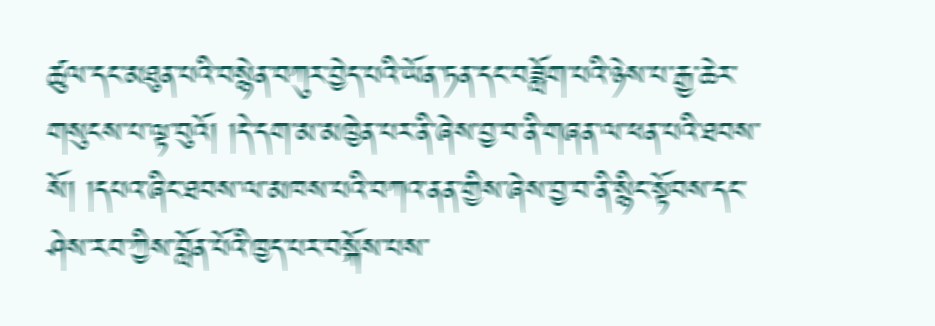ཚུལ་དང་མཐུན་པའི་བསྙེན་བཀུར་བྱེད་པའི་ཡོན་ཏན་དང་བཟློག་པའི་ཉེས་པ་རྒྱ་ཆེར་གསུངས་པ་ལྟ་བུའོ། །དེ་དག་མ་མཁྱེན་པར་ནི་ཞེས་བྱ་བ་ནི་གཞན་ལ་ཕན་པའི་ཐབས་སོ། །དཔའ་ཞིང་ཐབས་ལ་མཁས་པའི་བཀའ་ནན་གྱིས་ཞེས་བྱ་བ་ནི་སྙིང་སྟོབས་དང་ཤེས་རབ་ཀྱིས་བློན་པོའི་ཁྱད་པར་བསྐོས་པས་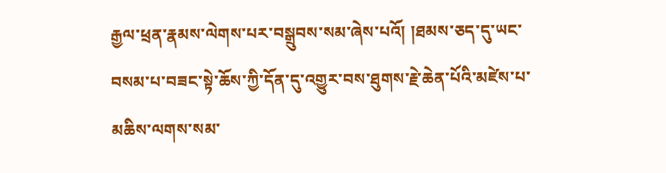རྒྱལ་ཕྲན་རྣམས་ལེགས་པར་བསྒྲུབས་སམ་ཞེས་པའོ། །ཐམས་ཅད་དུ་ཡང་བསམ་པ་བཟང་སྟེ་ཆོས་ཀྱི་དོན་དུ་འགྱུར་བས་ཐུགས་རྗེ་ཆེན་པོའི་མཛེས་པ་མཆིས་ལགས་སམ་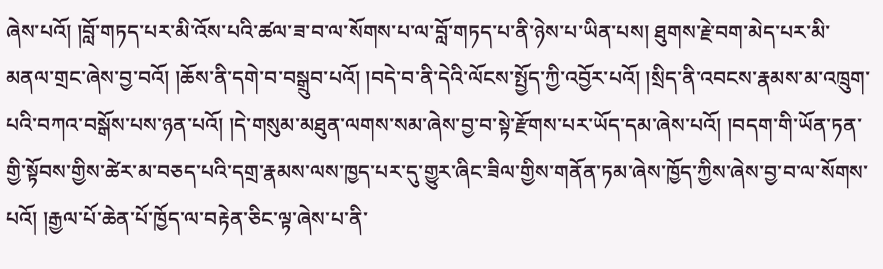ཞེས་པའོ། །བློ་གཏད་པར་མི་འོས་པའི་ཚལ་ཟ་བ་ལ་སོགས་པ་ལ་བློ་གཏད་པ་ནི་ཉེས་པ་ཡིན་པས། ཐུགས་རྗེ་བག་མེད་པར་མི་མནལ་གྲང་ཞེས་བྱ་བའོ། །ཆོས་ནི་དགེ་བ་བསྒྲུབ་པའོ། །བདེ་བ་ནི་དེའི་ལོངས་སྤྱོད་ཀྱི་འབྱོར་པའོ། །སྲིད་ནི་འབངས་རྣམས་མ་འཁྲུག་པའི་བཀའ་བསྒོས་པས་ཉན་པའོ། །དེ་གསུམ་མཐུན་ལགས་སམ་ཞེས་བྱ་བ་སྟེ་རྫོགས་པར་ཡོད་དམ་ཞེས་པའོ། །བདག་གི་ཡོན་ཏན་གྱི་སྟོབས་གྱིས་ཚེར་མ་བཅད་པའི་དགྲ་རྣམས་ལས་ཁྱད་པར་དུ་གྱུར་ཞིང་ཟིལ་གྱིས་གནོན་ཏམ་ཞེས་ཁྱོད་ཀྱིས་ཞེས་བྱ་བ་ལ་སོགས་པའོ། །རྒྱལ་པོ་ཆེན་པོ་ཁྱོད་ལ་བརྟེན་ཅིང་ལྟ་ཞེས་པ་ནི་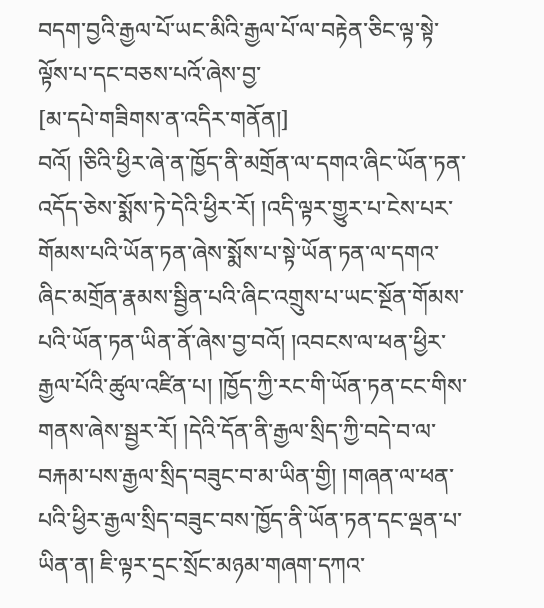བདག་བྱའི་རྒྱལ་པོ་ཡང་མིའི་རྒྱལ་པོ་ལ་བརྟེན་ཅིང་ལྟ་སྟེ་ལྟོས་པ་དང་བཅས་པའོ་ཞེས་བྱ་
[མ་དཔེ་གཟིགས་ན་འདིར་གནོན།]
བའོ། །ཅིའི་ཕྱིར་ཞེ་ན་ཁྱོད་ནི་མགྲོན་ལ་དགའ་ཞིང་ཡོན་ཏན་འདོད་ཅེས་སྨོས་ཏེ་དེའི་ཕྱིར་རོ། །འདི་ལྟར་གྱུར་པ་ངེས་པར་གོམས་པའི་ཡོན་ཏན་ཞེས་སྨོས་པ་སྟེ་ཡོན་ཏན་ལ་དགའ་ཞིང་མགྲོན་རྣམས་སྦྱིན་པའི་ཞིང་འགྲུས་པ་ཡང་སྔོན་གོམས་པའི་ཡོན་ཏན་ཡིན་ནོ་ཞེས་བྱ་བའོ། །འབངས་ལ་ཕན་ཕྱིར་རྒྱལ་པོའི་ཚུལ་འཛིན་པ། །ཁྱོད་ཀྱི་རང་གི་ཡོན་ཏན་ངང་གིས་གནས་ཞེས་སྦྱར་རོ། །དེའི་དོན་ནི་རྒྱལ་སྲིད་ཀྱི་བདེ་བ་ལ་བརྐམ་པས་རྒྱལ་སྲིད་བཟུང་བ་མ་ཡིན་གྱི། །གཞན་ལ་ཕན་པའི་ཕྱིར་རྒྱལ་སྲིད་བཟུང་བས་ཁྱོད་ནི་ཡོན་ཏན་དང་ལྡན་པ་ཡིན་ན། ཇི་ལྟར་དྲང་སྲོང་མཉམ་གཞག་དཀའ་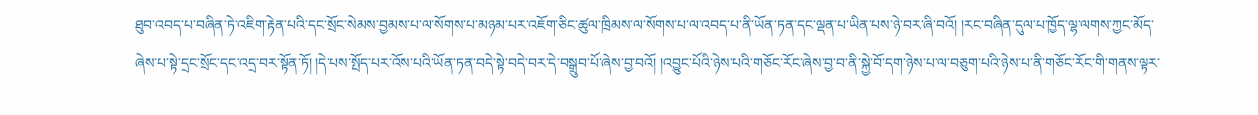ཐུབ་འབད་པ་བཞིན་ཏེ་འཇིག་རྟེན་པའི་དང་སྲོང་སེམས་བྱམས་པ་ལ་སོགས་པ་མཉམ་པར་འཇོག་ཅིང་ཚུལ་ཁྲིམས་ལ་སོགས་པ་ལ་འབད་པ་ནི་ཡོན་ཏན་དང་ལྡན་པ་ཡིན་པས་ཉེ་བར་ཞི་བའོ། །རང་བཞིན་དུལ་པ་ཁྱོད་ལྷ་ལགས་ཀྱང་མོད་ཞེས་པ་སྟེ་དྲང་སྲོང་དང་འདྲ་བར་སྟོན་ཏོ། །དེ་པས་སྤོད་པར་འོས་པའི་ཡོན་ཏན་བདེ་སྟེ་བདེ་བར་དེ་བསྒྲུབ་པོ་ཞེས་བྱ་བའོ། །འབྱུང་པོའི་ཉེས་པའི་གཅོང་རོང་ཞེས་བྱ་བ་ནི་སྐྱེ་བོ་དག་ཉེས་པ་ལ་བཅུག་པའི་ཉེས་པ་ནི་གཅོང་རོང་གི་གནས་ལྟར་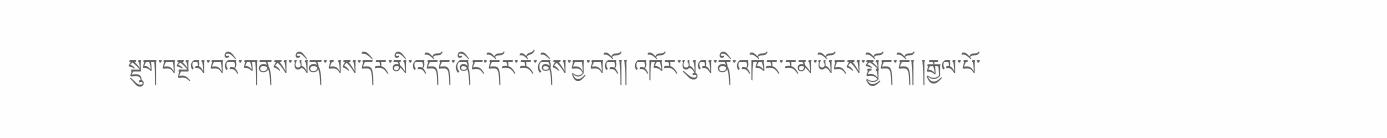སྡུག་བསྔལ་བའི་གནས་ཡིན་པས་དེར་མི་འདོད་ཞིང་དོར་རོ་ཞེས་བྱ་བའོ།། འཁོར་ཡུལ་ནི་འཁོར་རམ་ཡོངས་སྤྱོད་དོ། །རྒྱལ་པོ་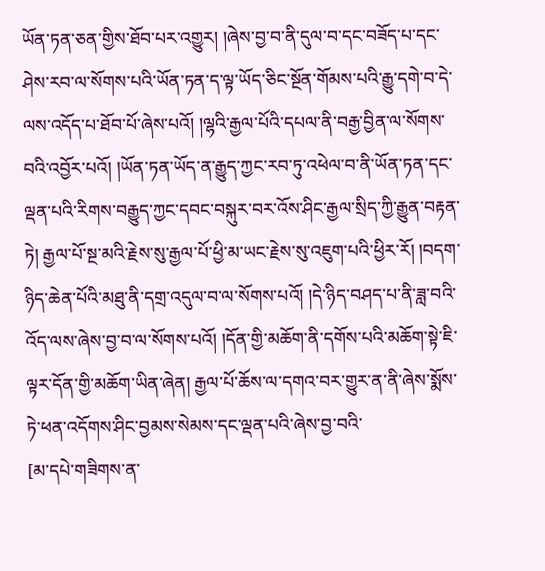ཡོན་ཏན་ཅན་གྱིས་ཐོབ་པར་འགྱུར། །ཞེས་བྱ་བ་ནི་དུལ་བ་དང་བཟོད་པ་དང་ཤེས་རབ་ལ་སོགས་པའི་ཡོན་ཏན་ད་ལྟ་ཡོད་ཅིང་སྔོན་གོམས་པའི་རྒྱུ་དགེ་བ་དེ་ལས་འདོད་པ་ཐོབ་པོ་ཞེས་པའོ། །ལྷའི་རྒྱལ་པོའི་དཔལ་ནི་བརྒྱ་བྱིན་ལ་སོགས་བའི་འབྱོར་པའོ། །ཡོན་ཏན་ཡོད་ན་རྒྱུད་ཀྱང་རབ་ཏུ་འཕེལ་བ་ནི་ཡོན་ཏན་དང་ལྡན་པའི་རིགས་བརྒྱུད་ཀྱང་དབང་བསྐུར་བར་འོས་ཤིང་རྒྱལ་སྲིད་ཀྱི་རྒྱུན་བརྟན་ཏེ། རྒྱལ་པོ་སྔ་མའི་རྗེས་སུ་རྒྱལ་པོ་ཕྱི་མ་ཡང་རྗེས་སུ་འཇུག་པའི་ཕྱིར་རོ། །བདག་ཉིད་ཆེན་པོའི་མཐུ་ནི་དགྲ་འདུལ་བ་ལ་སོགས་པའོ། །དེ་ཉིད་བཤད་པ་ནི་ཟླ་བའི་འོད་ལས་ཞེས་བྱ་བ་ལ་སོགས་པའོ། །དོན་གྱི་མཆོག་ནི་དགོས་པའི་མཆོག་སྟེ་ཇི་ལྟར་དོན་གྱི་མཆོག་ཡིན་ཞེན། རྒྱལ་པོ་ཆོས་ལ་དགའ་བར་གྱུར་ན་ནི་ཞེས་སྨོས་ཏེ་ཕན་འདོགས་ཤིང་བྱམས་སེམས་དང་ལྡན་པའི་ཞེས་བྱ་བའི་
[མ་དཔེ་གཟིགས་ན་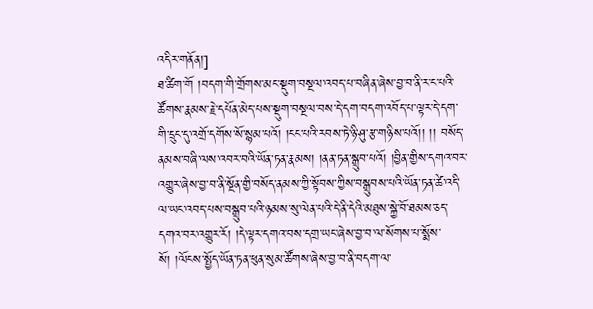འདིར་གནོན།]
ཐ་ཚིག་གོ །བདག་གི་གྲོགས་མང་སྡུག་བསྔལ་འབད་པ་བཞིན་ཞེས་བྱ་བ་ནི་ར་ང་པའི་ཚོགས་རྣམས་རྗེ་དཔོན་མེད་པས་སྡུག་བསྔལ་བས་དེ་དག་བདག་འབོད་པ་ལྟར་དེ་དག་གི་དྲུང་དུ་འགྲོ་དགོས་སོ་སྙམ་པའོ། །ངང་པའི་རབས་ཏེ་ཉི་ཤུ་རྩ་གཉིས་པའོ།། །། བསོད་ནམས་བཞི་ལས་འབར་བའི་ཡོན་ཏན་རྣམས། །ནན་ཏན་སྒྲུབ་པའོ། །བྱིན་གྱིས་དགའ་བར་འགྱུར་ཞེས་བྱ་བ་ནི་སྔོན་གྱི་བསོད་ནམས་ཀྱི་སྟོབས་ཀྱིས་བསྒྲུབས་པའི་ཡོན་ཏན་ཚེ་འདི་ལ་ཡང་འབད་པས་བསྒྲུབ་པའི་ཉམས་སུ་ལེན་པའི་དེ་ནི་དེའི་མཐུས་སྐྱེ་བོ་ཐམས་ཅད་དགའ་བར་འགྱུར་རོ། །དེ་ལྟར་དགའ་བས་དགྲ་ཡང་ཞེས་བྱ་བ་ལ་སོགས་པ་སྨོས་སོ། །ལོངས་སྤྱོད་ཡོན་ཏན་ཕུན་སུམ་ཚོགས་ཞེས་བྱ་བ་ནི་བདག་ལ་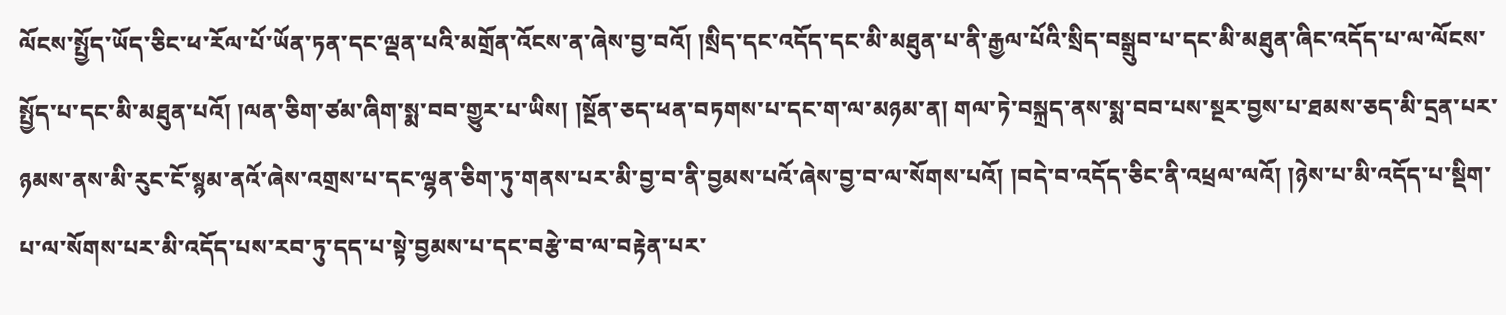ལོངས་སྤྱོད་ཡོད་ཅིང་ཕ་རོལ་པོ་ཡོན་ཏན་དང་ལྡན་པའི་མགྲོན་འོངས་ན་ཞེས་བྱ་བའོ། །སྲིད་དང་འདོད་དང་མི་མཐུན་པ་ནི་རྒྱལ་པོའི་སྲིད་བསྒྲུབ་པ་དང་མི་མཐུན་ཞིང་འདོད་པ་ལ་ལོངས་སྤྱོད་པ་དང་མི་མཐུན་པའོ། །ལན་ཅིག་ཙམ་ཞིག་སྨ་བབ་གྱུར་པ་ཡིས། །སྔོན་ཅད་ཕན་བཏགས་པ་དང་ག་ལ་མཉམ་ན། གལ་ཏེ་བསྐྲད་ནས་སྨ་བབ་པས་སྔར་བྱས་པ་ཐམས་ཅད་མི་དྲན་པར་ཉམས་ནས་མི་རུང་ངོ་སྙམ་ནའོ་ཞེས་འགྲས་པ་དང་ལྷན་ཅིག་ཏུ་གནས་པར་མི་བྱ་བ་ནི་བྱམས་པའོ་ཞེས་བྱ་བ་ལ་སོགས་པའོ། །བདེ་བ་འདོད་ཅིང་ནི་འཕྲལ་ལའོ། །ཉེས་པ་མི་འདོད་པ་སྡིག་པ་ལ་སོགས་པར་མི་འདོད་པས་རབ་ཏུ་དད་པ་སྟེ་བྱམས་པ་དང་བརྩེ་བ་ལ་བརྟེན་པར་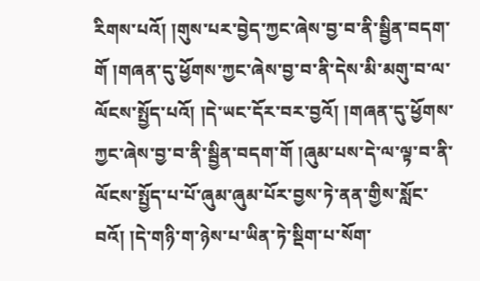རིགས་པའོ། །གུས་པར་བྱེད་ཀྱང་ཞེས་བྱ་བ་ནི་སྦྱིན་བདག་གོ །གཞན་དུ་ཕྱོགས་ཀྱང་ཞེས་བྱ་བ་ནི་དེས་མི་མགུ་བ་ལ་ལོངས་སྤྱོད་པའོ། །དེ་ཡང་དོར་བར་བྱའོ། །གཞན་དུ་ཕྱོགས་ཀྱང་ཞེས་བྱ་བ་ནི་སྦྱིན་བདག་གོ །ཞུམ་པས་དེ་ལ་ལྟ་བ་ནི་ལོངས་སྤྱོད་པ་པོ་ཞུམ་ཞུམ་པོར་བྱས་ཏེ་ནན་གྱིས་སློང་བའོ། །དེ་གཉི་ག་ཉེས་པ་ཡིན་ཏེ་སྡིག་པ་སོག་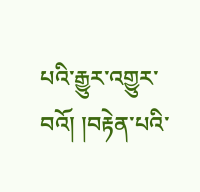པའི་རྒྱུར་འགྱུར་བའོ། །བརྟེན་པའི་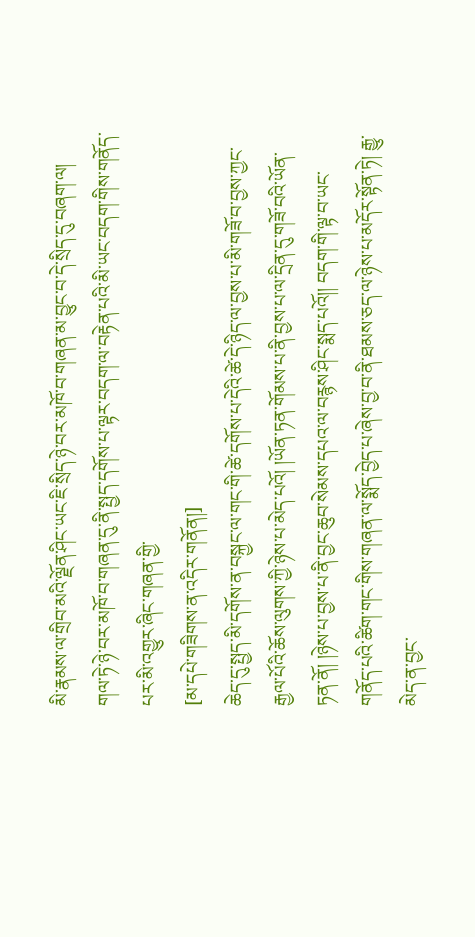མི་རྣམས་ལ་གྲིབ་མའི་ལྗོན་ཤིང་ཡང་ཇི་སྲིད་ཉེ་བར་མཁོ་བ་གཞན་མ་བྱུང་བ་དེ་སྲིད་དུ་བཞག་ལ། གལ་ཏེ་ཉེ་བར་མཁོ་བ་གཞན་དུ་ནི་སྤྱད་དགོས་པ་ལྟར་བདག་ལ་བརྟེན་པའི་མི་ཡང་བདག་གིས་གནོད་པར་མི་འགྱུར་ཞིང་གཞན་གྱི་
[མ་དཔེ་གཟིགས་ན་འདིར་གནོན།]
ཆེད་དུ་སྤྱད་མི་དགོས་ན་བསྐྱང་ལ་གང་གི་ཚེ་དགོས་པ་དེའི་ཚེ་དེ་ཉིད་ལ་བྱས་པ་མི་གཟོ་བ་བྱས་ཀྱང་རྒྱལ་པོའི་ཆོས་ལུགས་ཀྱི་ཉེས་པ་མེད་པའོ། །ཡོན་ཏན་གོམས་པ་ནི་བྱས་པ་ལ་དྲིན་དུ་གཟོ་བའི་ཡོན་ཏན་ནོ། །ཉེས་པ་བྱས་པ་ནི་བྱང་ཆུབ་སེམས་དཔའ་ལ་བརྙས་ཤིང་སྨད་པའོ།། བདག་གི་ལྟ་བ་ཡང་གནོད་པའི་ཚིག་གང་གིས་གཞན་ལ་སྨོད་བྱེད་པ་ཞེས་བྱ་བ་ནི་ཐམས་ཅད་ལ་ཉེས་པ་མདོར་སྟོན་ཏེ། རྒྱུ་མེད་ན་བྱང་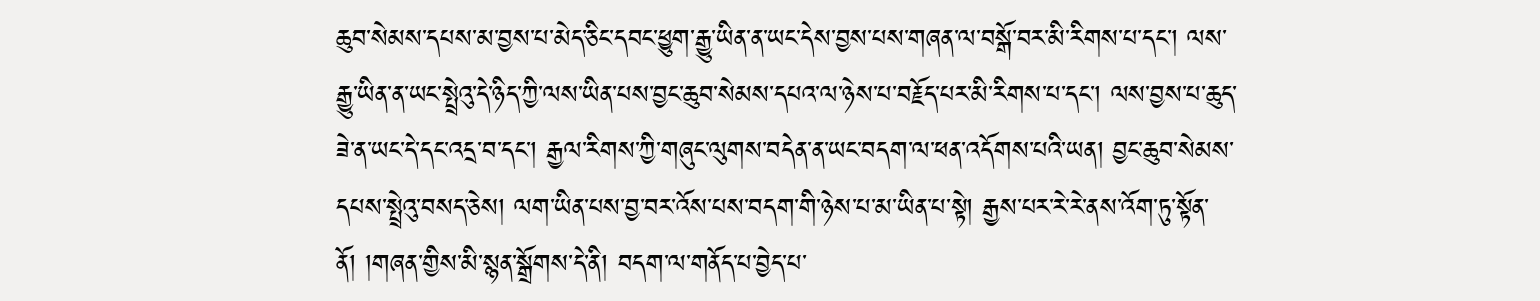ཆུབ་སེམས་དཔས་མ་བྱས་པ་མེད་ཅིང་དབང་ཕྱུག་རྒྱུ་ཡིན་ན་ཡང་དེས་བྱས་པས་གཞན་ལ་བསྒོ་བར་མི་རིགས་པ་དང་། ལས་རྒྱུ་ཡིན་ན་ཡང་སྤྲེའུ་དེ་ཉིད་ཀྱི་ལས་ཡིན་པས་བྱང་ཆུབ་སེམས་དཔའ་ལ་ཉེས་པ་བརྗོད་པར་མི་རིགས་པ་དང་། ལས་བྱས་པ་ཆུད་ཟེ་ན་ཡང་དེ་དང་འདྲ་བ་དང་། རྒྱལ་རིགས་ཀྱི་གཞུང་ལུགས་བདེན་ན་ཡང་བདག་ལ་ཕན་འདོགས་པའི་ཡན། བྱང་ཆུབ་སེམས་དཔས་སྤྲེའུ་བསད་ཅེས། ལག་ཡིན་པས་བྱ་བར་འོས་པས་བདག་གི་ཉེས་པ་མ་ཡིན་པ་སྟེ། རྒྱས་པར་རེ་རེ་ནས་འོག་ཏུ་སྟོན་ནོ། །གཞན་གྱིས་མི་སྙན་སྒྲོགས་དེ་ནི། བདག་ལ་གནོད་པ་བྱེད་པ་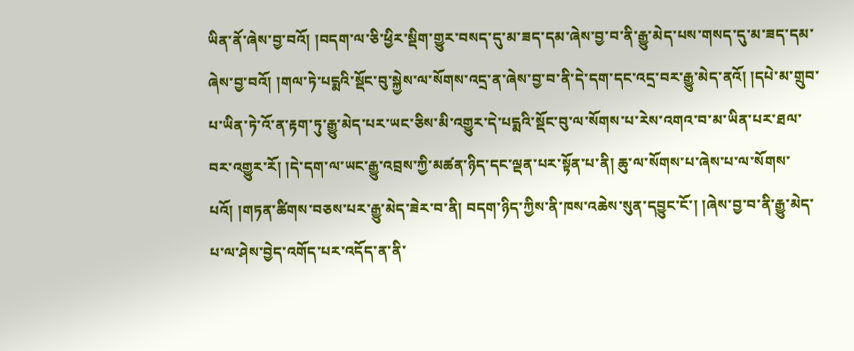ཡིན་ནོ་ཞེས་བྱ་བའོ། །བདག་ལ་ཅི་ཕྱིར་སྡིག་གྱུར་བསད་དུ་མ་ཟད་དམ་ཞེས་བྱ་བ་ནི་རྒྱུ་མེད་པས་གསད་དུ་མ་ཟད་དམ་ཞེས་བྱ་བའོ། །གལ་ཏེ་པདྨའི་སྡོང་བུ་སྐྱེས་ལ་སོགས་འདྲ་ན་ཞེས་བྱ་བ་ནི་དེ་དག་དང་འདྲ་བར་རྒྱུ་མེད་ནའོ། །དཔེ་མ་གྲུབ་པ་ཡིན་ཏེ་འོ་ན་རྟག་ཏུ་རྒྱུ་མེད་པར་ཡང་ཅིས་མི་འགྱུར་དེ་པདྨའི་སྡོང་བུ་ལ་སོགས་པ་རེས་འགའ་བ་མ་ཡིན་པར་ཐལ་བར་འགྱུར་རོ། །དེ་དག་ལ་ཡང་རྒྱུ་འབྲས་ཀྱི་མཚན་ཉིད་དང་ལྡན་པར་སྟོན་པ་ནི། ཆུ་ལ་སོགས་པ་ཞེས་པ་ལ་སོགས་པའོ། །གཏན་ཚིགས་བཅས་པར་རྒྱུ་མེད་ཟེར་བ་ནི། བདག་ཉིད་ཀྱིས་ནི་ཁས་འཆེས་སུན་དབྱུང་ངོ་། །ཞེས་བྱ་བ་ནི་རྒྱུ་མེད་པ་ལ་ཤེས་བྱེད་འགོད་པར་འདོད་ན་ནི་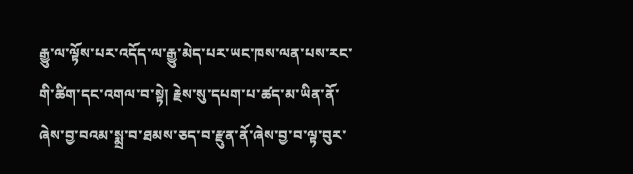རྒྱུ་ལ་ལྟོས་པར་འདོད་ལ་རྒྱུ་མེད་པར་ཡང་ཁས་ལན་པས་རང་གི་ཚིག་དང་འགལ་བ་སྟེ། རྗེས་སུ་དཔག་པ་ཚད་མ་ཡིན་ནོ་ཞེས་བྱ་བའམ་སྨྲ་བ་ཐམས་ཅད་བ་རྫུན་ནོ་ཞེས་བྱ་བ་ལྟ་བུར་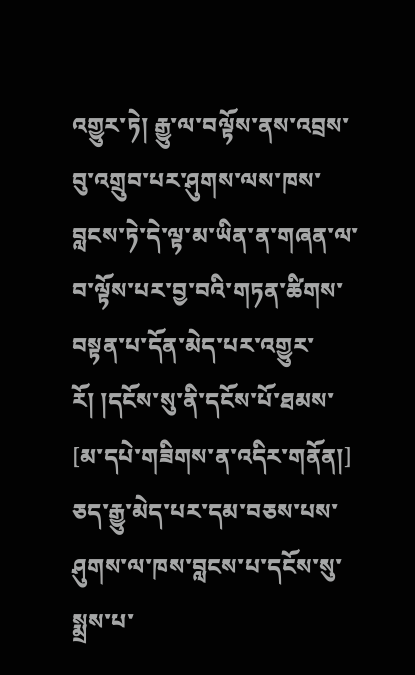འགྱུར་ཏེ། རྒྱུ་ལ་བལྟོས་ནས་འབྲས་བུ་འགྲུབ་པར་ཤུགས་ལས་ཁས་བླངས་ཏེ་དེ་ལྟ་མ་ཡིན་ན་གཞན་ལ་བ་ལྟོས་པར་བྱ་བའི་གཏན་ཚིགས་བསྟན་པ་དོན་མེད་པར་འགྱུར་རོ། །དངོས་སུ་ནི་དངོས་པོ་ཐམས་
[མ་དཔེ་གཟིགས་ན་འདིར་གནོན།]
ཅད་རྒྱུ་མེད་པར་དམ་བཅས་པས་ཤུགས་ལ་ཁས་བླངས་པ་དངོས་སུ་སྨྲས་པ་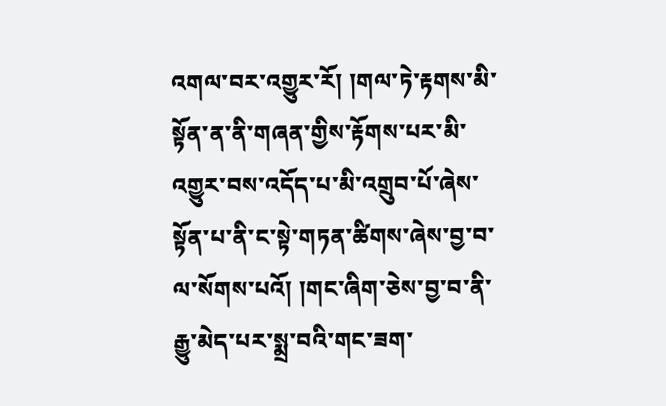འགལ་བར་འགྱུར་རོ། །གལ་ཏེ་རྟགས་མི་སྟོན་ན་ནི་གཞན་གྱིས་རྟོགས་པར་མི་འགྱུར་བས་འདོད་པ་མི་འགྲུབ་པོ་ཞེས་སྟོན་པ་ནི་ང་སྟེ་གཏན་ཚིགས་ཞེས་བྱ་བ་ལ་སོགས་པའོ། །གང་ཞིག་ཅེས་བྱ་བ་ནི་རྒྱུ་མེད་པར་སྨྲ་བའི་གང་ཟག་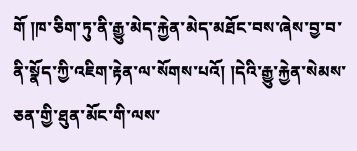གོ །ཁ་ཅིག་ཏུ་ནི་རྒྱུ་མེད་རྐྱེན་མེད་མཐོང་བས་ཞེས་བྱ་བ་ནི་སྣོད་ཀྱི་འཇིག་རྟེན་ལ་སོགས་པའོ། །དེའི་རྒྱུ་རྐྱེན་སེམས་ཅན་གྱི་ཐུན་མོང་གི་ལས་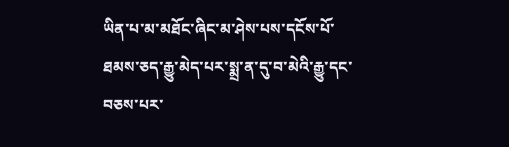ཡིན་པ་མ་མཐོང་ཞིང་མ་ཤེས་པས་དངོས་པོ་ཐམས་ཅད་རྒྱུ་མེད་པར་སྨྲ་ན་དུ་བ་མེའི་རྒྱུ་དང་བཅས་པར་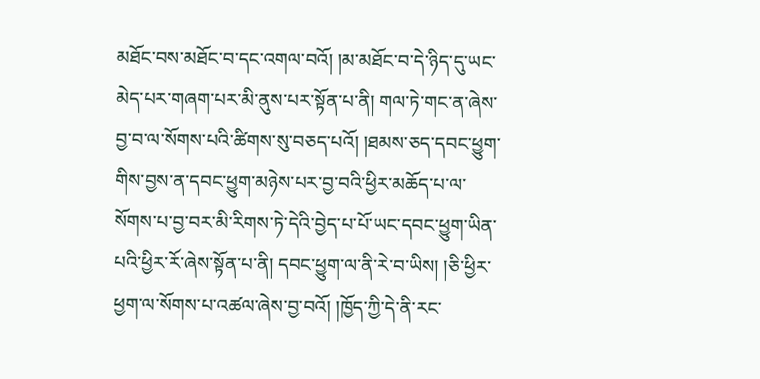མཐོང་བས་མཐོང་བ་དང་འགལ་བའོ། །མ་མཐོང་བ་དེ་ཉིད་དུ་ཡང་མེད་པར་གཞག་པར་མི་ནུས་པར་སྟོན་པ་ནི། གལ་ཏེ་གང་ན་ཞེས་བྱ་བ་ལ་སོགས་པའི་ཚིགས་སུ་བཅད་པའོ། །ཐམས་ཅད་དབང་ཕྱུག་གིས་བྱས་ན་དབང་ཕྱུག་མཉེས་པར་བྱ་བའི་ཕྱིར་མཆོད་པ་ལ་སོགས་པ་བྱ་བར་མི་རིགས་ཏེ་དེའི་བྱེད་པ་པོ་ཡང་དབང་ཕྱུག་ཡིན་པའི་ཕྱིར་རོ་ཞེས་སྟོན་པ་ནི། དབང་ཕྱུག་ལ་ནི་རེ་བ་ཡིས། །ཅི་ཕྱིར་ཕྱག་ལ་སོགས་པ་འཚལ་ཞེས་བྱ་བའོ། །ཁྱོད་ཀྱི་དེ་ནི་རང་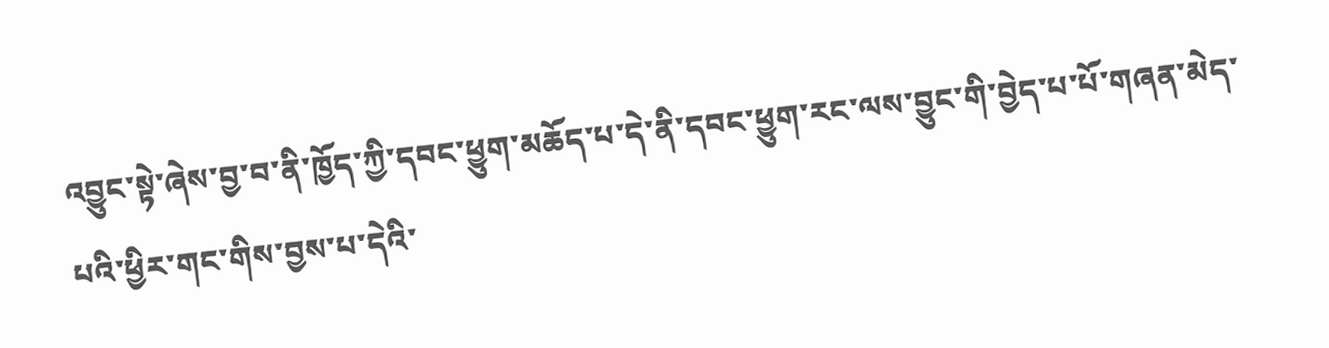འབྱུང་སྟེ་ཞེས་བྱ་བ་ནི་ཁྱོད་ཀྱི་དབང་ཕྱུག་མཆོད་པ་དེ་ནི་དབང་ཕྱུག་རང་ལས་བྱུང་གི་བྱེད་པ་པོ་གཞན་མེད་པའི་ཕྱིར་གང་གིས་བྱས་པ་དེའི་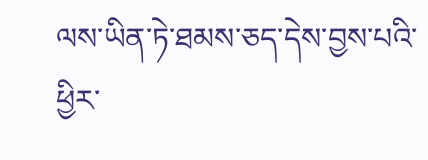ལས་ཡིན་ཏེ་ཐམས་ཅད་དེས་བྱས་པའི་ཕྱིར་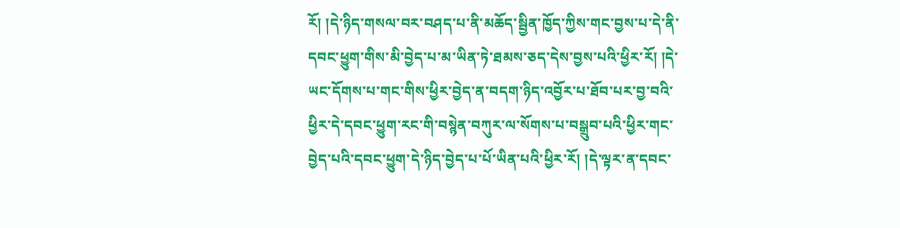རོ། །དེ་ཉིད་གསལ་བར་བཤད་པ་ནི་མཆོད་སྦྱིན་ཁྱོད་ཀྱིས་གང་བྱས་པ་དེ་ནི་དབང་ཕྱུག་གིས་མི་བྱེད་པ་མ་ཡིན་ཏེ་ཐམས་ཅད་དེས་བྱས་པའི་ཕྱིར་རོ། །དེ་ཡང་དོགས་པ་གང་གིས་ཕྱིར་བྱེད་ན་བདག་ཉིད་འབྱོར་པ་ཐོབ་པར་བྱ་བའི་ཕྱིར་དེ་དབང་ཕྱུག་རང་གི་བསྙེན་བཀུར་ལ་སོགས་པ་བསྒྲུབ་པའི་ཕྱིར་གང་བྱེད་པའི་དབང་ཕྱུག་དེ་ཉིད་བྱེད་པ་པོ་ཡིན་པའི་ཕྱིར་རོ། །དེ་ལྟར་ན་དབང་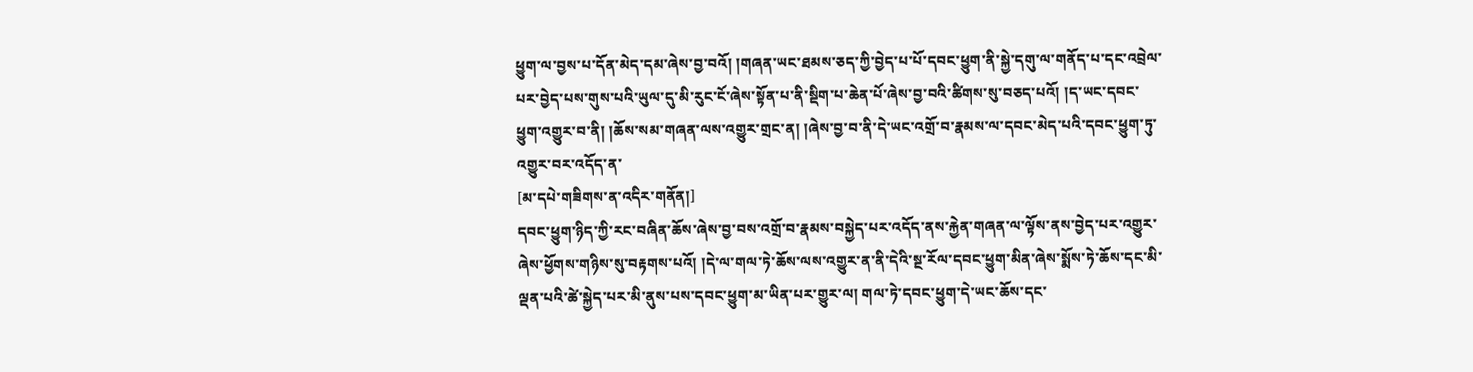ཕྱུག་ལ་བྱས་པ་དོན་མེད་དམ་ཞེས་བྱ་བའོ། །གཞན་ཡང་ཐམས་ཅད་ཀྱི་བྱེད་པ་པོ་དབང་ཕྱུག་ནི་སྐྱེ་དགུ་ལ་གནོད་པ་དང་འབྲེལ་པར་བྱེད་པས་གུས་པའི་ཡུལ་དུ་མི་རུང་ངོ་ཞེས་སྟོན་པ་ནི་སྡིག་པ་ཆེན་པོ་ཞེས་བྱ་བའི་ཚིགས་སུ་བཅད་པའོ། །ད་ཡང་དབང་ཕྱུག་འགྱུར་བ་ནི། །ཆོས་སམ་གཞན་ལས་འགྱུར་གྲང་ན། །ཞེས་བྱ་བ་ནི་དེ་ཡང་འགྲོ་བ་རྣམས་ལ་དབང་མེད་པའི་དབང་ཕྱུག་ཏུ་འགྱུར་བར་འདོད་ན་
[མ་དཔེ་གཟིགས་ན་འདིར་གནོན།]
དབང་ཕྱུག་ཉིད་ཀྱི་རང་བཞིན་ཆོས་ཞེས་བྱ་བས་འགྲོ་བ་རྣམས་བསྐྱེད་པར་འདོད་ནས་རྐྱེན་གཞན་ལ་ལྟོས་ནས་བྱེད་པར་འགྱུར་ཞེས་ཕྱོགས་གཉིས་སུ་བརྟགས་པའོ། །དེ་ལ་གལ་ཏེ་ཆོས་ལས་འགྱུར་ན་ནི་དེའི་སྔ་རོལ་དབང་ཕྱུག་མིན་ཞེས་སྨོས་ཏེ་ཆོས་དང་མི་ལྡན་པའི་ཚེ་སྐྱེད་པར་མི་ནུས་པས་དབང་ཕྱུག་མ་ཡིན་པར་གྱུར་ལ། གལ་ཏེ་དབང་ཕྱུག་དེ་ཡང་ཆོས་དང་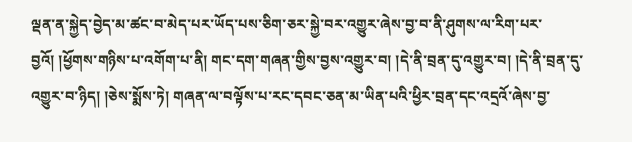ལྡན་ན་སྐྱེད་བྱེད་མ་ཚང་བ་མེད་པར་ཡོད་པས་ཅིག་ཅར་སྐྱེ་བར་འགྱུར་ཞེས་བྱ་བ་ནི་ཤུགས་ལ་རིག་པར་བྱའོ། །ཕྱོགས་གཉིས་པ་འགོག་པ་ནི། གང་དག་གཞན་གྱིས་བྱས་འགྱུར་བ། །དེ་ནི་བྲན་དུ་འགྱུར་བ། །དེ་ནི་བྲན་དུ་འགྱུར་བ་ཉིད། །ཅེས་སྨོས་ཏེ། གཞན་ལ་བལྟོས་པ་རང་དབང་ཅན་མ་ཡིན་པའི་ཕྱིར་བྲན་དང་འདྲའོ་ཞེས་བྱ་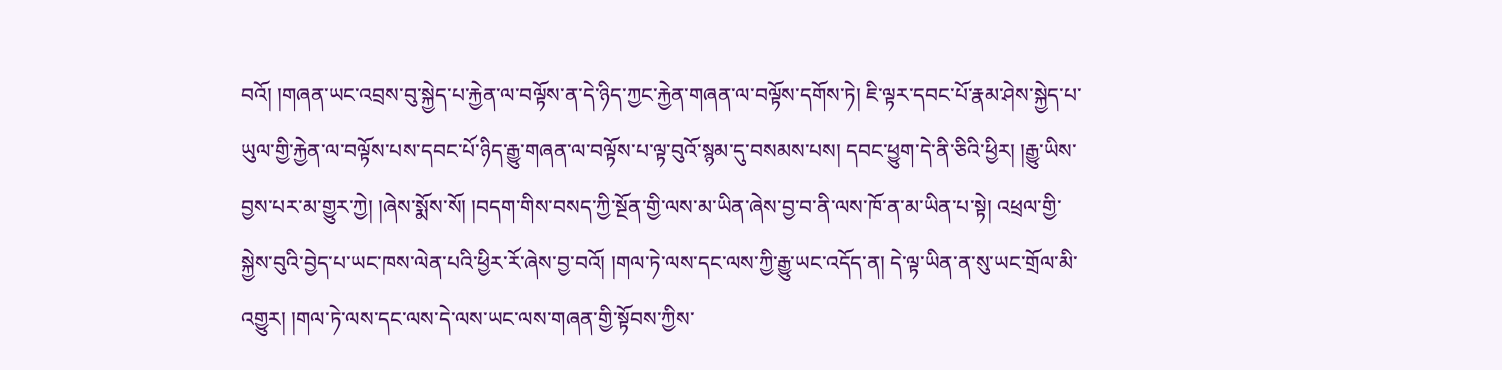བའོ། །གཞན་ཡང་འབྲས་བུ་སྐྱེད་པ་རྐྱེན་ལ་བལྟོས་ན་དེ་ཉིད་ཀྱང་རྐྱེན་གཞན་ལ་བལྟོས་དགོས་ཏེ། ཇི་ལྟར་དབང་པོ་རྣམ་ཤེས་སྐྱེད་པ་ཡུལ་གྱི་རྐྱེན་ལ་བལྟོས་པས་དབང་པོ་ཉིད་རྒྱུ་གཞན་ལ་བལྟོས་པ་ལྟ་བུའོ་སྙམ་དུ་བསམས་པས། དབང་ཕྱུག་དེ་ནི་ཅིའི་ཕྱིར། །རྒྱུ་ཡིས་བྱས་པར་མ་གྱུར་ཀྱེ། །ཞེས་སྨོས་སོ། །བདག་གིས་བསད་ཀྱི་སྔོན་གྱི་ལས་མ་ཡིན་ཞེས་བྱ་བ་ནི་ལས་ཁོ་ན་མ་ཡིན་པ་སྟེ། འཕྲལ་གྱི་སྐྱེས་བུའི་བྱེད་པ་ཡང་ཁས་ལེན་པའི་ཕྱིར་རོ་ཞེས་བྱ་བའོ། །གལ་ཏེ་ལས་དང་ལས་ཀྱི་རྒྱུ་ཡང་འདོད་ན། དེ་ལྟ་ཡིན་ན་སུ་ཡང་གྲོལ་མི་འགྱུར། །གལ་ཏེ་ལས་དང་ལས་དེ་ལས་ཡང་ལས་གཞན་གྱི་སྟོབས་ཀྱིས་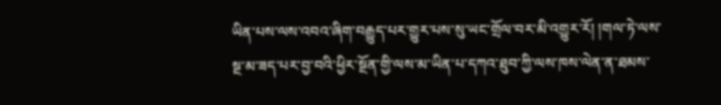ཡིན་པས་ལས་འབའ་ཞིག་བརྒྱུད་པར་གྱུར་པས་སུ་ཡང་གྲོལ་བར་མི་འགྱུར་རོ། །གལ་ཏེ་ལས་སྔ་མ་ཟད་པར་བྱ་བའི་ཕྱིར་སྔོན་གྱི་ལས་མ་ཡིན་པ་དཀའ་ཐུབ་ཀྱི་ལས་ཁས་ལེན་ན་ཐམས་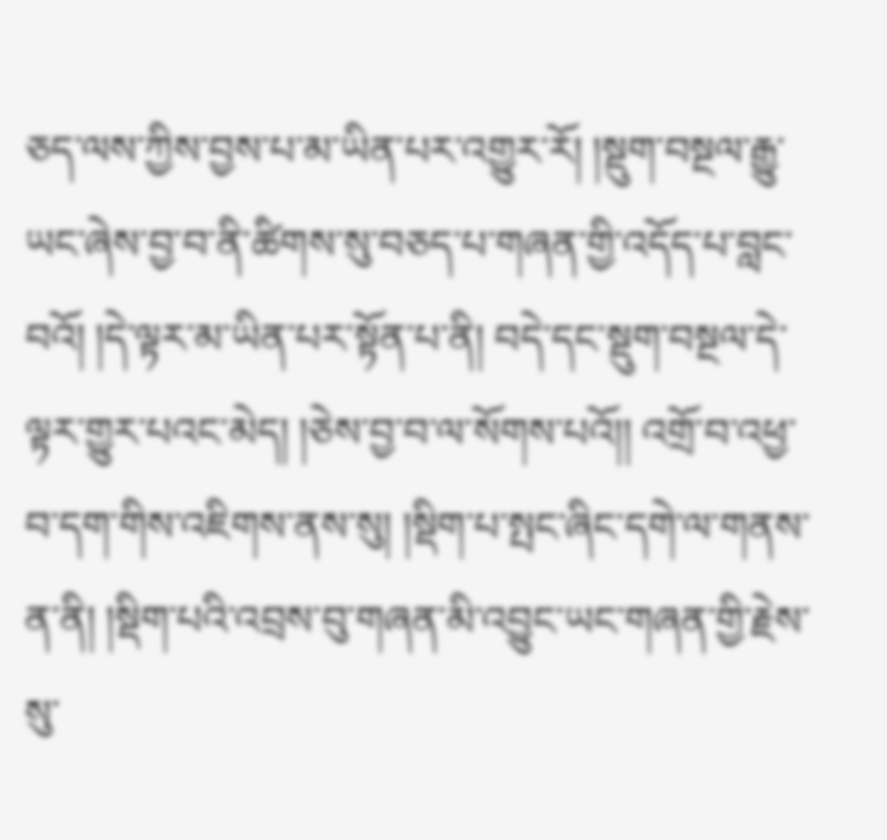ཅད་ལས་ཀྱིས་བྱས་པ་མ་ཡིན་པར་འགྱུར་རོ། །སྡུག་བསྔལ་རྒྱུ་ཡང་ཞེས་བྱ་བ་ནི་ཚིགས་སུ་བཅད་པ་གཞན་གྱི་འདོད་པ་བླང་བའོ། །དེ་ལྟར་མ་ཡིན་པར་སྟོན་པ་ནི། བདེ་དང་སྡུག་བསྔལ་དེ་ལྟར་གྱུར་པའང་མེད། །ཅེས་བྱ་བ་ལ་སོགས་པའོ།། འགྲོ་བ་འཕྱ་བ་དག་གིས་འཇིགས་ནས་སུ། །སྡིག་པ་སྤང་ཞིང་དགེ་ལ་གནས་ན་ནི། །སྡིག་པའི་འབྲས་བུ་གཞན་མི་འབྱུང་ཡང་གཞན་གྱི་རྗེས་སུ་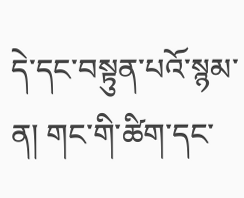དེ་དང་བསྟུན་པའོ་སྙམ་ན། གང་གི་ཚིག་དང་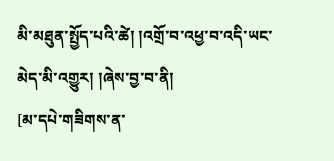མི་མཐུན་སྤྱོད་པའི་ཚེ། །འགྲོ་བ་འཕྱ་བ་འདི་ཡང་མེད་མི་འགྱུར། །ཞེས་བྱ་བ་ནི།
[མ་དཔེ་གཟིགས་ན་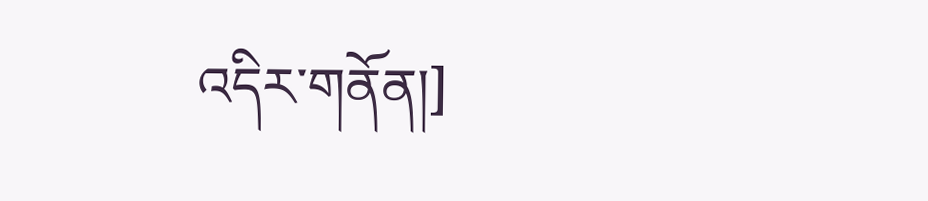འདིར་གནོན།]